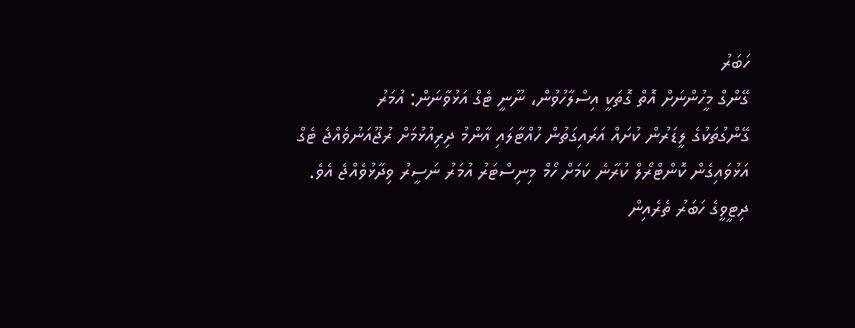ހަބަރު
ގޭންގް މީހުންނަށް އޮތް ގޮތަކީ އިސްލާހުވުން، ނޫނީ ޓެގް އަޅުވާނަން: އުމަރު
ގޭންގުތަކުގެ ލީޑަރުން ކުށައް އަރައިގަތުން ހުއްޓާލައި އާންމު ދިރިއުޅުމަށް ރުޖޫއަނުވެއްޖެ ޓެގް އަޅުވައިގެން ކޮންޓްރޯލް ކުރާނެ ކަމަށް ހޯމް މިނިސްޓަރު އުމަރު ނަސީރު ވިދާޅުވެއްޖެ އެވެ.
ދިޓީވީގެ ހަބަރު ތެރެއިން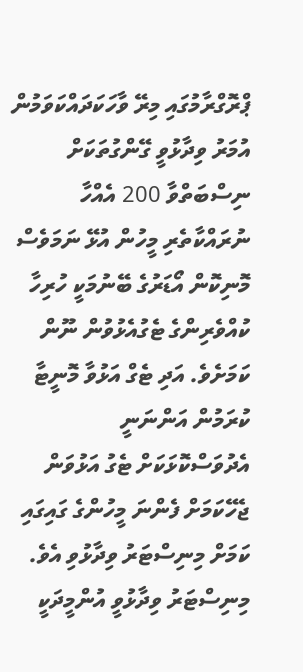ޕްރޮގްރާމުގައި މިރޭ ވާހަކަދައްކަވަމުން އުމަރު ވިދާޅުވީ ގޭންގުތަކަށް ނިސްބަތްވާ 200 އެއްހާ ނުރައްކާތެރި މީހުން އުޅޭ ނަމަވެސް މޮނިކޮން އޯޑަރުގެ ބޭނުމަކީ ހުރިހާ ކުއްވެރިންގެ ޓެގުއެޅުވުން ނޫން ކަމަށެވެ. އަދި ޓެގް އަޅުވާ މޮނީޓާ ކުރަމުން އަންނަނީ އެދުވަސްކޮޅަކަށް ޓެގު އަޅުވަން ޖެހޭކަމަށް ފެންނަ މީހުންގެ ގައިގައި ކަމަށް މިނިސްޓަރު ވިދާޅުވި އެވެ.
މިނިސްޓަރު ވިދާޅުވީ އުންމީދަކީ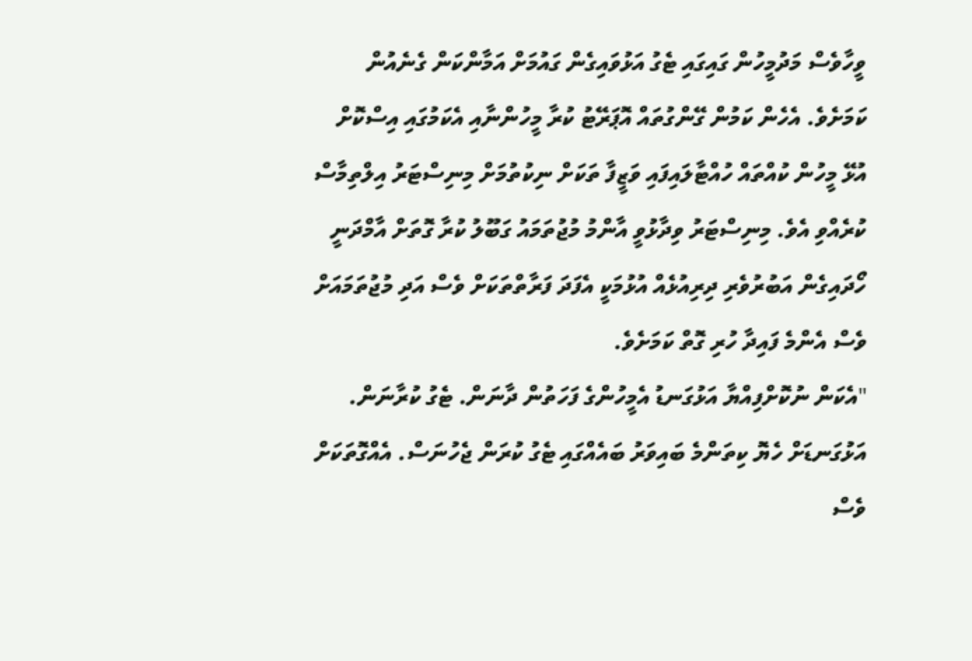ވީހާވެސް މަދުމީހުން ގައިގައި ޓެގު އަޅުވައިގެން ގައުމަށް އަމާންކަން ގެނެއުން ކަމަށެވެ. އެހެން ކަމުން ގޭންގުތައް އޮޕަރޭޓު ކުރާ މީހުންނާއި އެކަމުގައި އިސްކޮށް އުޅޭ މީހުން ކުއްތައް ހުއްޓާލައިފައި ވަޒީފާ ތަކަށް ނިކުތުމަށް މިނިސްޓަރު އިލްތިމާސް ކުރެއްވި އެވެ. މިނިސްޓަރު ވިދާޅުވީ އާންމު މުޖުތަމައު ގަބޫލު ކުރާ ގޮތަށް އާމްދަނީ ހޯދައިގެން އަބުރުވެރި ދިރިއުޅެއް އުޅުމަކީ އެފަދަ ފަރާތްތަކަށް ވެސް އަދި މުޖުތަމައަށް ވެސް އެންމެ ފައިދާ ހުރި ގޮތް ކަމަށެވެ.
"އެކަން ނުކޮށްފިއްޔާ އަޅުގަނޑު އެމީހުންގެ ފަހަތުން ދާނަން. ޓެގު ކުރާނަން. އަޅުގަނޑަށް ހެޔޮ ކިތަންމެ ބައިވަރު ބައެއްގައި ޓެގު ކުރަން ޖެހުނަސް. އެއްގޮތަކަށް ވެސް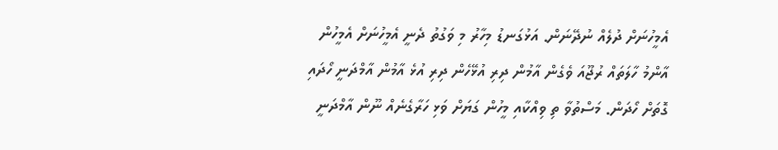އެމީހުނަށް ދުލެއް ނުދޭނަން. އަޅުގަނޑު މިހާރު މި ވަގުތު ދެނީ އެމީހުނަށް އެމީހުން އާންމު ހާލަތައް ރުޖޫއަ ވެގެން އާމުން ދިރި އުޅޭހެން ދިރި އުޅެ އާމުން އާމްދަނީ ހޯދައި ގޮތަށް ހޯދަން. މަސްތުވާ ތި ވިއްކާއި މީހުން ގަޔަށް ވަޅި ހަރާގެނެއް ނޫން އާމްދަނީ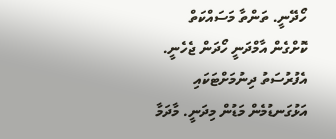ހޯދޭނީ. ތަންތާ މަސައްކަތް ކޮށްގެން އާމްދަނީ ހޯދަން ޖެހެނީ. އެފުރުސަތު ދިނުމަށްޓަކައި އަޅުގަނޑުމެން މަޑުން މިދަނީ. މާދަމާ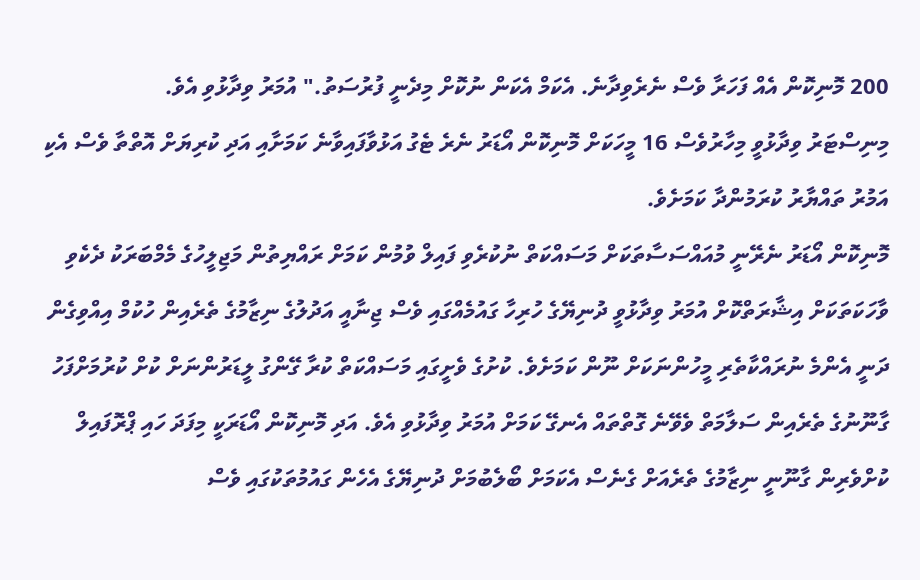200 މޮނިކޮން އެއް ފަހަރާ ވެސް ނެރެވިދާނެ. އެކަމް އެކަން ނުކޮށް މިދެނީ ފުރުސަތު." އުމަރު ވިދާޅުވި އެވެ.
މިނިސްޓަރު ވިދާޅުވީ މިހާރުވެސް 16 މީހަކަށް މޮނިކޮން އޯޑަރު ނެރެ ޓެގު އަޅުވާފައިވާނެ ކަމަށާއި އަދި ކުރިޔަށް އޮތްތާ ވެސް އެކި އަމުރު ތައްޔާރު ކުރަމުންދާ ކަމަށެވެ.
މޮނިކޮން އޯޑަރު ނެރޭނީ މުއައްސަސާތަކަށް މަސައްކަތް ނުކުރެވި ފައިލް ވުމުން ކަމަށް ރައްޔިތުން މަޖިލީހުގެ މެމްބަރަކު ދެކެވި ވާހަކަތަކަށް އިޝާރަތްކޮށް އުމަރު ވިދާޅުވީ ދުނިޔޭގެ ހުރިހާ ގައުމެއްގައި ވެސް ޖިނާއީ އަދުލުގެ ނިޒާމުގެ ތެރެއިން ހުކުމް އިއްވިގެން ދަނީ އެންމެ ނުރައްކާތެރި މީހުންނަކަށް ނޫން ކަމަށެވެ. ކުށުގެ ވެށީގައި މަސައްކަތް ކުރާ ގޭންގު ލީޑަރުންނަށް ކުށް ކުރުމަށްފަހު ގާނޫނުގެ ތެރެއިން ސަލާމަތް ވެވޭނެ ގޮތްތައް އެނގޭ ކަމަށް އުމަރު ވިދާޅުވި އެވެ. އަދި މޮނިކޮން އޯޑަރަކީ މިފަދަ ހައި ޕްރޮފައިލް ކުށްވެރިން ގާނޫނީ ނިޒާމުގެ ތެރެއަށް ގެނެސް އެކަމަށް ބޯލެބުމަށް ދުނިޔޭގެ އެހެން ގައުމުތަކުގައި ވެސް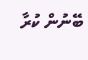ބޭނުން ކުރާ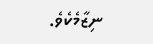ނިޒާމެކެވެ.